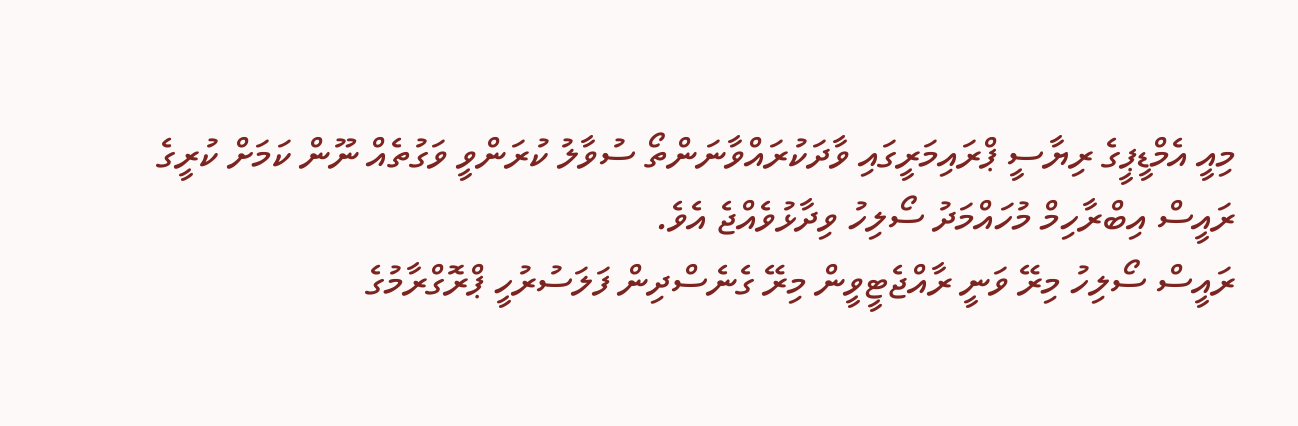މިއީ އެމްޑީޕީގެ ރިޔާސީ ޕްރައިމަރީގައި ވާދަކުރައްވާނަންތޯ ސުވާލު ކުރަންވީ ވަގުތެއް ނޫން ކަމަށް ކުރީގެ ރައީސް އިބްރާހިމް މުހައްމަދު ސޯލިހު ވިދާޅުވެއްޖެ އެވެ.
ރައީސް ސޯލިހު މިރޭ ވަނީ ރާއްޖެޓީވީން މިރޭ ގެނެސްދިން ފަލަސުރުހީ ޕްރޮގްރާމުގެ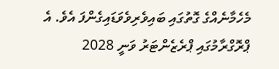މެހެމާނެއްގެ ގޮތުގައި ބައިވެރިވެވަޑައިގެންފަ އެވެ. އެ ޕްރޮގްރާމުގައި ޕްރެޒެންޓަރު ވަނީ 2028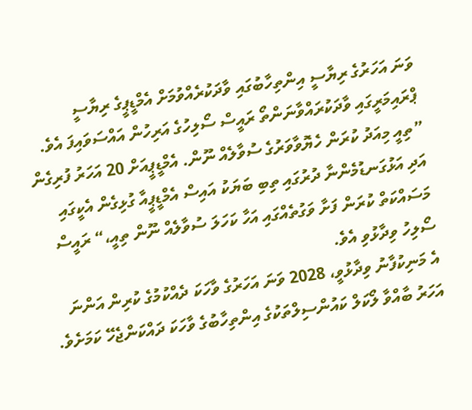ވަނަ އަހަރުގެ ރިޔާސީ އިންތިހާބުގައި ވާދަކުރެއްވުމަށް އެމްޑީޕީގެ ރިޔާސީ ޕްރައިމަރީގައި ވާދަކުރައްވާނަންތޯ ރައީސް ސޯލިހުގެ އަރިހުން އައްސަވައިފަ އެވެ.
”ތިއީ މިއަދު ކުރަން ހެޔޮވާވަރުގެ ސުވާލެއް ނޫން. އެމްޑީޕީއަށް 20 އަހަރު ފުރިގެން އަދި އަޅުގަނޑުމެންނާ ދުރުގައި ތިބި ބަޔަކު އައިސް އެމްޑީޕީއާ ގުޅިގެން އެކީގައި މަސައްކަތް ކުރަން ފަށާ ވަގުތެއްގައި އަހާ ކަހަލަ ސުވާލެއް ނޫން ތިއީ،“ ރައީސް ސޯލިހު ވިދާޅުވި އެވެ.
އެ މަނިކުފާނު ވިދާޅުވީ، 2028 ވަނަ އަހަރުގެ ވާހަކަ ދެއްކުމުގެ ކުރިން އަންނަ އަހަރު ބާއްވާ ލޯކަލް ކައުންސިލްތަކުގެ އިންތިހާބުގެ ވާހަކަ ދައްކަންޖެހޭ ކަމަށެވެ.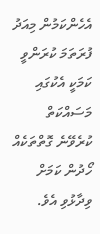އެހެންކަމުން މިއަދު ފުރަތަމަ ކުރަންވީ ކަމަކީ އެކުގައި މަސައްކަތް ކުރެވޭނެ ގޮތްތަކެއް ހޯދުން ކަމަށް ވިދާޅުވި އެވެ.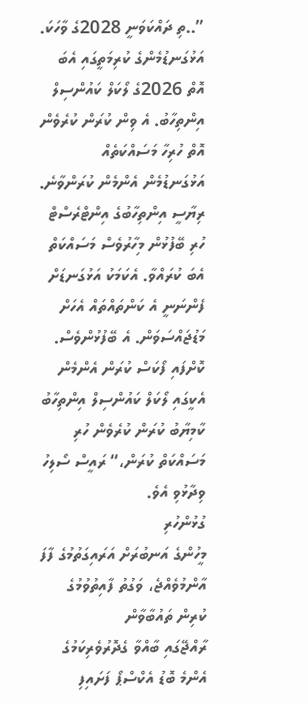”..ތި ދައްކަވަނީ 2028ގެ ވާހަކަ. އަޅުގަނޑުމެންގެ ކުރިމަތީގައި އެބަ އޮތް 2026ގެ ލޯކަލް ކައުންސިލް އިންތިހާބު. އެ ވިން ކުރަން ކުރެވެން އޮތް ހުރިހާ މަސައްކަތެއް އަޅުގަނޑުމެން އެންމެން ކުރަންވާނެ. ރިޔާސީ އިންތިހާބުގެ އިންޓްރެސްޓް ހުރި ބޭފުޅުން މިހާރުވެސް މަސައްކަތް އެބަ ކުރައްވާ. އެކަމަކު އަޅުގަނޑަށް ފެންނަނީ އެ ކަންތައްތައް އެހަށް މަޑުޖައްސަވަން. އެ ބޭފުޅުންވެސް. ކޮށްފައި ފޯކަސް ކުރަން އެންމެން އެކީގައި ލޯކަލް ކައުންސިލް އިންތިހާބު ކާމިޔާބު ކުރަން ކުރެވެން ހުރި މަސައްކަތް ކުރަން،“ ރައީސް ސޯލިހު ވިދާޅުވި އެވެ.
ގުޅުންހުރި
މީހުންގެ އަނބުރަށް އަރައިގަތުމުގެ ފާފަ އާންމުވެއްޖެ، ވަގުތު ފާއިތުވުމުގެ ކުރިން ތައުބާވާން
ރާއްޖޭގައި ބާއްވާ ގެދޮރުވެރިކަމުގެ އެންމެ ބޮޑު އެކްސްޕޯ ފަށައިފި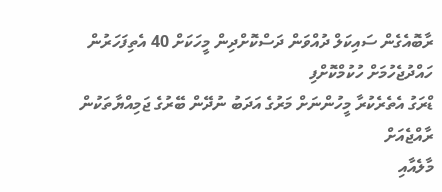ރާބޮއެގެން ސައިކަލް ދުއްވަން ދަސްކޮށްދިން މީހަކަށް 40 އެތިފަހަރުން ހައްދުޖެހުމަށް ހުކުމްކޮށްފި
ޑްރަގު އެތެރެކުރާ މީހުންނަށް މަރުގެ އަދަބު ނުދޭން ބޭރުގެ ޖަމިއްޔާތަކުން ރާއްޖެއަށް
މާލެއާއި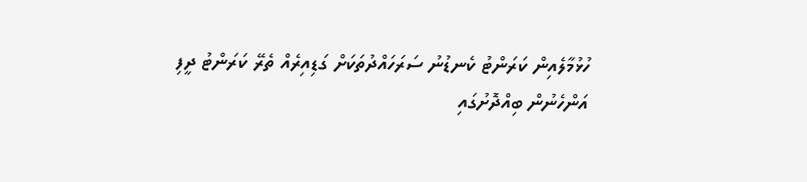ހުޅުމާލެއިން ކަރަންޓު ކެނޑުނު ސަރަހައްދުތަކަށް ގަޑިއިރެއް ތެރޭ ކަރަންޓު ދީފި
އަންހެނުން ބިއްދޮށުގައި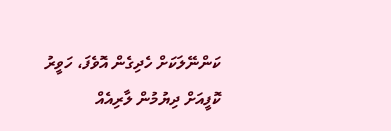ކަންނޭލަކަށް ހެދިގެން އޮވެފަ، ހަވީރު ކޮފީއަށް ދިޔުމުން ލާރިއެއް